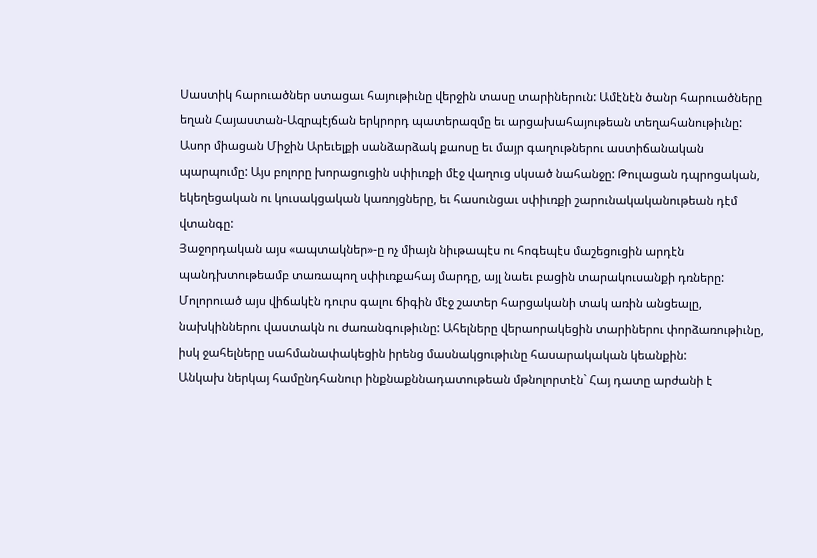Սաստիկ հարուածներ ստացաւ հայութիւնը վերջին տասը տարիներուն: Ամէնէն ծանր հարուածները եղան Հայաստան-Ազրպէյճան երկրորդ պատերազմը եւ արցախահայութեան տեղահանութիւնը: Ասոր միացան Միջին Արեւելքի սանձարձակ քաոսը եւ մայր գաղութներու աստիճանական պարպումը: Այս բոլորը խորացուցին սփիւռքի մէջ վաղուց սկսած նահանջը: Թուլացան դպրոցական, եկեղեցական ու կուսակցական կառոյցները, եւ հասունցաւ սփիւռքի շարունակականութեան դէմ վտանգը:
Յաջորդական այս «ապտակներ»-ը ոչ միայն նիւթապէս ու հոգեպէս մաշեցուցին արդէն պանդխտութեամբ տառապող սփիւռքահայ մարդը, այլ նաեւ բացին տարակուսանքի դռները: Մոլորուած այս վիճակէն դուրս գալու ճիգին մէջ շատեր հարցականի տակ առին անցեալը, նախկիններու վաստակն ու ժառանգութիւնը: Ահելները վերաորակեցին տարիներու փորձառութիւնը, իսկ ջահելները սահմանափակեցին իրենց մասնակցութիւնը հասարակական կեանքին:
Անկախ ներկայ համընդհանուր ինքնաքննադատութեան մթնոլորտէն` Հայ դատը արժանի է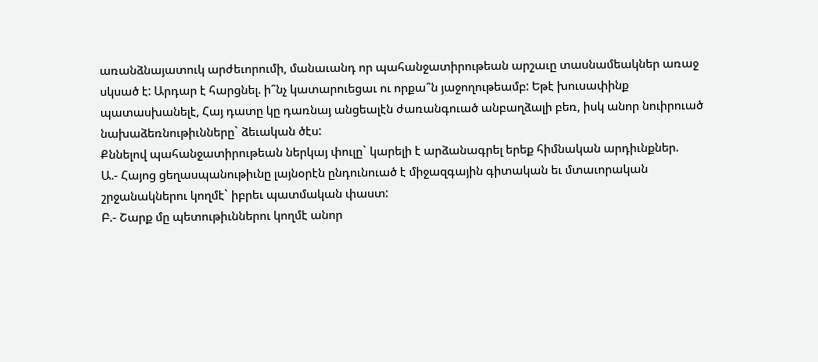առանձնայատուկ արժեւորումի, մանաւանդ որ պահանջատիրութեան արշաւը տասնամեակներ առաջ սկսած է: Արդար է հարցնել. ի՞նչ կատարուեցաւ ու որքա՞ն յաջողութեամբ: Եթէ խուսափինք պատասխանելէ, Հայ դատը կը դառնայ անցեալէն ժառանգուած անբաղձալի բեռ, իսկ անոր նուիրուած նախաձեռնութիւնները` ձեւական ծէս:
Քննելով պահանջատիրութեան ներկայ փուլը` կարելի է արձանագրել երեք հիմնական արդիւնքներ.
Ա.- Հայոց ցեղասպանութիւնը լայնօրէն ընդունուած է միջազգային գիտական եւ մտաւորական շրջանակներու կողմէ` իբրեւ պատմական փաստ:
Բ.- Շարք մը պետութիւններու կողմէ անոր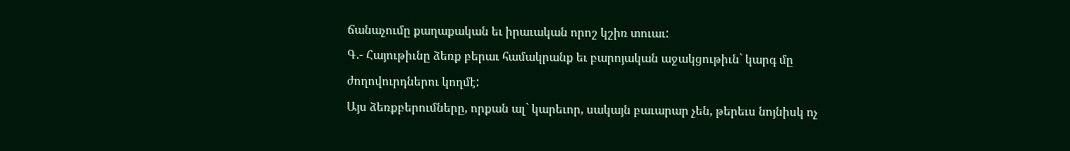ճանաչումը քաղաքական եւ իրաւական որոշ կշիռ տուաւ:
Գ.- Հայութիւնը ձեռք բերաւ համակրանք եւ բարոյական աջակցութիւն` կարգ մը ժողովուրդներու կողմէ:
Այս ձեռքբերումները, որքան ալ` կարեւոր, սակայն բաւարար չեն, թերեւս նոյնիսկ ոչ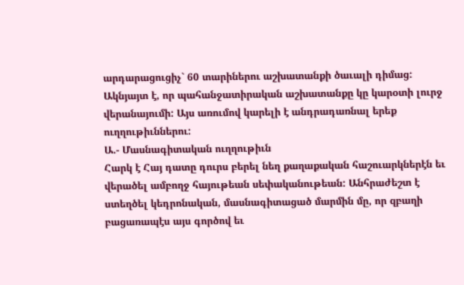արդարացուցիչ` 60 տարիներու աշխատանքի ծաւալի դիմաց: Ակնյայտ է, որ պահանջատիրական աշխատանքը կը կարօտի լուրջ վերանայումի: Այս առումով կարելի է անդրադառնալ երեք ուղղութիւններու:
Ա.- Մասնագիտական ուղղութիւն
Հարկ է Հայ դատը դուրս բերել նեղ քաղաքական հաշուարկներէն եւ վերածել ամբողջ հայութեան սեփականութեան: Անհրաժեշտ է ստեղծել կեդրոնական, մասնագիտացած մարմին մը, որ զբաղի բացառապէս այս գործով եւ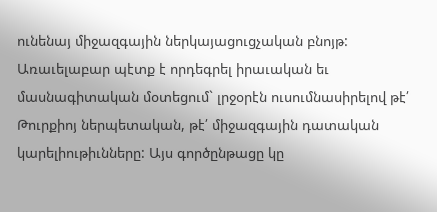ունենայ միջազգային ներկայացուցչական բնոյթ:
Առաւելաբար պէտք է որդեգրել իրաւական եւ մասնագիտական մօտեցում` լրջօրէն ուսումնասիրելով թէ՛ Թուրքիոյ ներպետական, թէ՛ միջազգային դատական կարելիութիւնները: Այս գործընթացը կը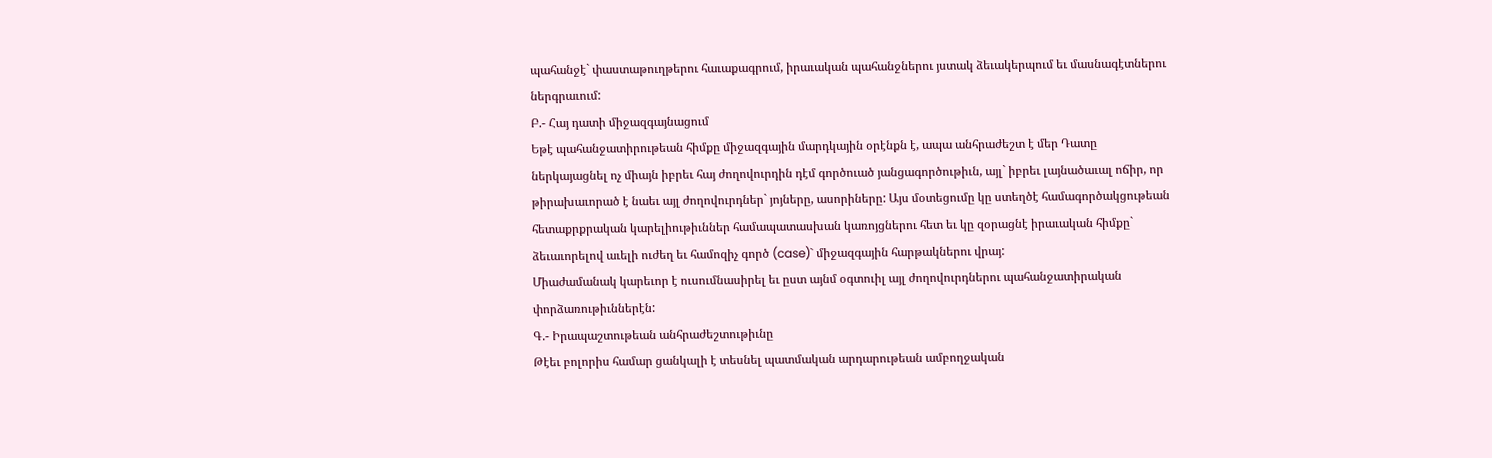պահանջէ` փաստաթուղթերու հաւաքագրում, իրաւական պահանջներու յստակ ձեւակերպում եւ մասնագէտներու ներգրաւում:
Բ.- Հայ դատի միջազգայնացում
Եթէ պահանջատիրութեան հիմքը միջազգային մարդկային օրէնքն է, ապա անհրաժեշտ է մեր Դատը ներկայացնել ոչ միայն իբրեւ հայ ժողովուրդին դէմ գործուած յանցագործութիւն, այլ` իբրեւ լայնածաւալ ոճիր, որ թիրախաւորած է նաեւ այլ ժողովուրդներ` յոյները, ասորիները: Այս մօտեցումը կը ստեղծէ համագործակցութեան հետաքրքրական կարելիութիւններ համապատասխան կառոյցներու հետ եւ կը զօրացնէ իրաւական հիմքը` ձեւաւորելով աւելի ուժեղ եւ համոզիչ գործ (case)` միջազգային հարթակներու վրայ:
Միաժամանակ կարեւոր է ուսումնասիրել եւ ըստ այնմ օգտուիլ այլ ժողովուրդներու պահանջատիրական փորձառութիւններէն:
Գ.- Իրապաշտութեան անհրաժեշտութիւնը
Թէեւ բոլորիս համար ցանկալի է տեսնել պատմական արդարութեան ամբողջական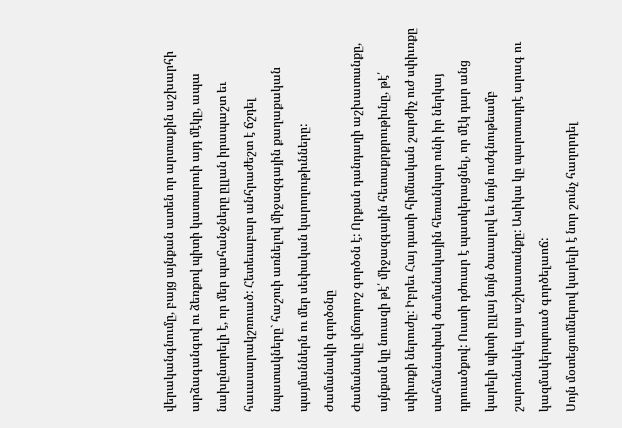վերականգնումը, բայց այնքան ատեն որ արտաքին աշխարհի արձագանգով ու ձեռքով պիտի կատարուի այդ մէկը, ապա նախընտրելի է, որ մեր պահանջները ըլլան իրապաշտ եւ հաւասարակշռուած: Հետեւաբար անհրաժեշտ է ճշդել նպատակները` հաշուի առնելով միջազգային քաղաքական պայմաններն ու մեր սեփական կարողութիւնները:
Ժամանակի գործօնը
Ժամանակը վճռորոշ գործօն է: Որքան դանդաղի աշխատանքը, այնքան կը նուազի թէ՛ միջազգային հետաքրքրութիւնը, թէ՛ սփիւռքի ներուժը: Իբրեւ Հայ դատի հիմնական շարժիչ ուժ սփիւռքը սահմանափակ ժամանակային հեռանկար ունի իր ներկայ դրուածքով: Ուստի դժուար է պատկերացնել, որ մէկ դար անց կարելի պիտի ըլլայ նոյն ծաւալով եւ նոյն ուժգնութեամբ շարունակել այս աշխատանքը: Ասիկա կը պարտադրէ արագ ու կազմակերպուած գործելաոճ:
Սոյն մօտեցումներով կարելի է նոր շունչ հաղորդել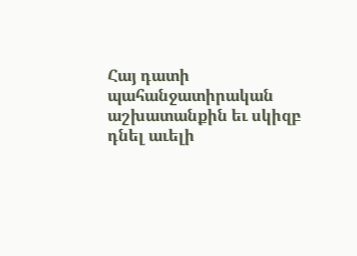Հայ դատի պահանջատիրական աշխատանքին եւ սկիզբ դնել աւելի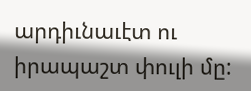արդիւնաւէտ ու իրապաշտ փուլի մը: